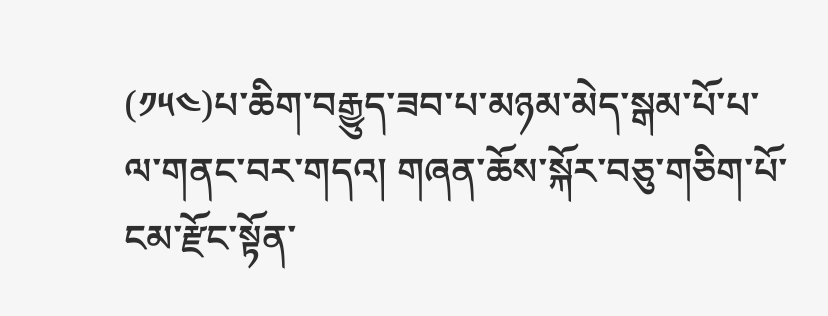(༡༥༤)པ་ཆིག་བརྒྱུད་ཟབ་པ་མཉམ་མེད་སྒམ་པོ་པ་ལ་གནང་བར་གདའ། གཞན་ཆོས་སྐོར་བཅུ་གཅིག་པོ་ངམ་རྫོང་སྟོན་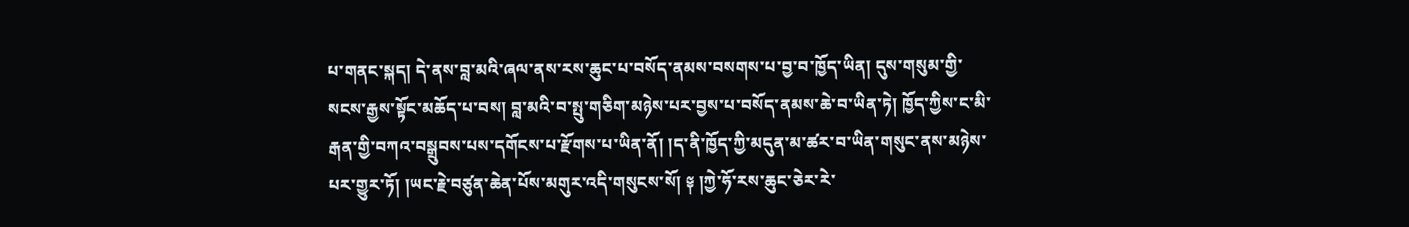པ་གནང་སྐད། དེ་ནས་བླ་མའི་ཞལ་ནས་རས་ཆུང་པ་བསོད་ནམས་བསགས་པ་བྱ་བ་ཁྱོད་ཡིན། དུས་གསུམ་གྱི་སངས་རྒྱས་སྟོང་མཆོད་པ་བས། བླ་མའི་བ་སྤུ་གཅིག་མཉེས་པར་བྱས་པ་བསོད་ནམས་ཆེ་བ་ཡིན་ཏེ། ཁྱོད་ཀྱིས་ང་མི་རྒན་གྱི་བཀའ་བསྒྲུབས་པས་དགོངས་པ་རྫོགས་པ་ཡིན་ནོ། །ད་ནི་ཁྱོད་ཀྱི་མདུན་མ་ཚར་བ་ཡིན་གསུང་ནས་མཉེས་པར་གྱུར་ཏོ། །ཡང་རྗེ་བཙུན་ཆེན་པོས་མགུར་འདི་གསུངས་སོ། ༈ །ཀྱེ་ཧོ་རས་ཆུང་ཅེར་རེ་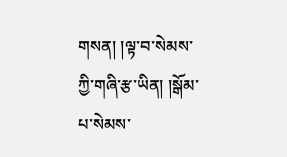གསན། །ལྟ་བ་སེམས་ཀྱི་གཞི་རྩ་ཡིན། །སྒོམ་པ་སེམས་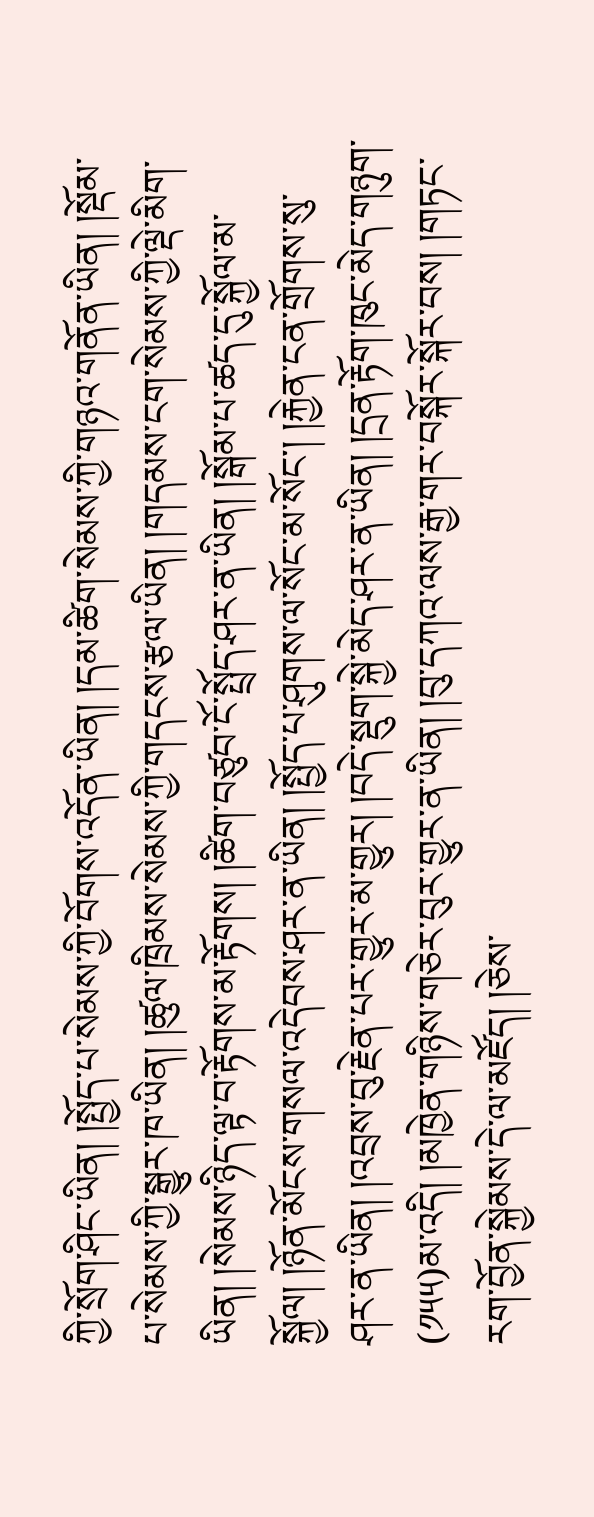ཀྱི་སྲོག་ཤིང་ཡིན། །སྤྱོད་པ་སེམས་ཀྱི་བོགས་འདོན་ཡིན། །དམ་ཚིག་སེམས་ཀྱི་གཉའ་གནོན་ཡིན། །སྡོམ་པ་སེམས་ཀྱི་སྒྱུར་ཁ་ཡིན། །ཚུལ་ཁྲིམས་སེམས་ཀྱི་གདངས་རྩལ་ཡིན། །གདམས་ངག་སེམས་ཀྱི་ལྡེ་མིག་ཡིན། །སེམས་ཉིད་ལྟ་བ་རྟོགས་མ་རྟོགས། །ཚིག་བཙུབ་ངོ་སྤྲོད་ཤར་ན་ཡིན། །སྒོམ་པ་ཚད་དུ་སྐྱོལ་མ་སྐྱོལ། །ཉོན་མོངས་གསལ་འདེབས་ཤར་ན་ཡིན། །སྤྱོད་པ་ཤུགས་ལ་སོང་མ་སོང་། །རྐྱེན་ངན་གྲོགས་སུ་ཤར་ན་ཡིན། །འབྲས་བུ་རྗེན་པར་གྱུར་མ་གྱུར། །བདེ་སྡུག་སྐྱེ་མེད་ཤར་ན་ཡིན། །དྲན་རྟོག་ཁུང་མེད་གཉུག་
(༡༥༥)མ་འདི། །མཁྱེན་གཉིས་གཅེར་བུར་གྱུར་ན་ཡིན། །བུ་དཀའ་ལས་རྒྱ་གར་བསྐོར་སྐོར་བས། །གཏང་རག་བྱོན་སྐྱེམས་དེ་ལ་མཛོད། །ཅེས་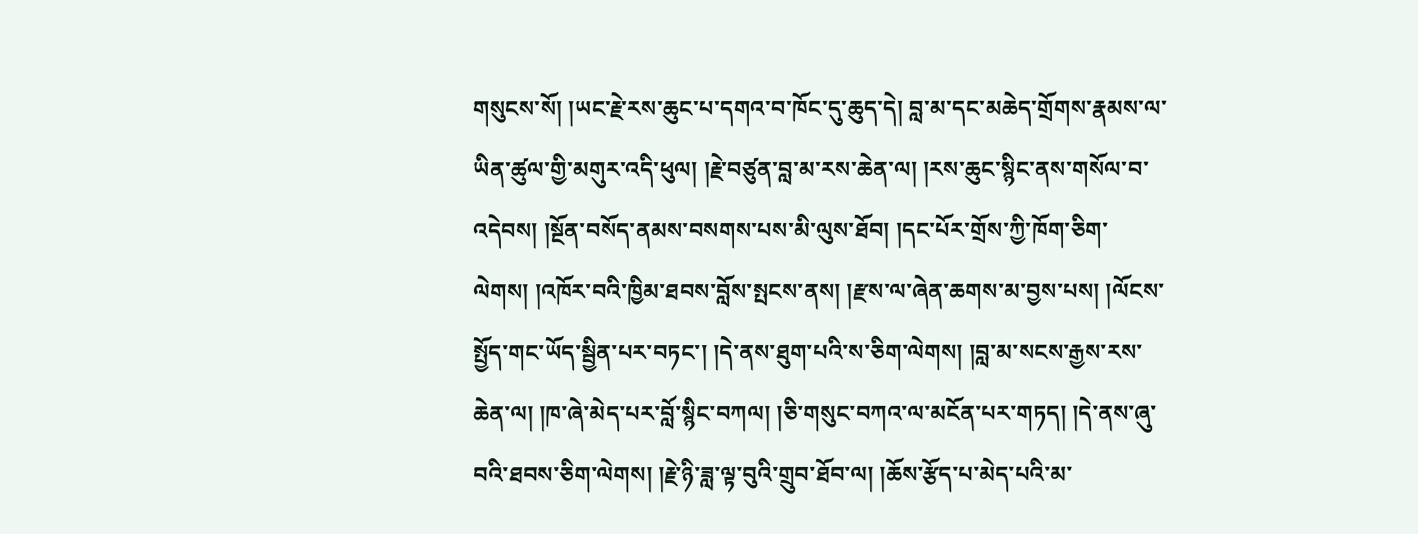གསུངས་སོ། །ཡང་རྗེ་རས་ཆུང་པ་དགའ་བ་ཁོང་དུ་ཆུད་དེ། བླ་མ་དང་མཆེད་གྲོགས་རྣམས་ལ་ཡིན་ཚུལ་གྱི་མགུར་འདི་ཕུལ། །རྗེ་བཙུན་བླ་མ་རས་ཆེན་ལ། །རས་ཆུང་སྙིང་ནས་གསོལ་བ་འདེབས། །སྔོན་བསོད་ནམས་བསགས་པས་མི་ལུས་ཐོབ། །དང་པོར་གྲོས་ཀྱི་ཁོག་ཅིག་ལེགས། །འཁོར་བའི་ཁྱིམ་ཐབས་བློས་སྤངས་ནས། །རྫས་ལ་ཞེན་ཆགས་མ་བྱས་པས། །ལོངས་སྤྱོད་གང་ཡོད་སྦྱིན་པར་བཏང་། །དེ་ནས་ཐུག་པའི་ས་ཅིག་ལེགས། །བླ་མ་སངས་རྒྱས་རས་ཆེན་ལ། །ཁ་ཞེ་མེད་པར་བློ་སྙིང་བཀལ། །ཅི་གསུང་བཀའ་ལ་མངོན་པར་གཏད། །དེ་ནས་ཞུ་བའི་ཐབས་ཅིག་ལེགས། །རྗེ་ཉི་ཟླ་ལྟ་བུའི་གྲུབ་ཐོབ་ལ། །ཆོས་རྩོད་པ་མེད་པའི་མ་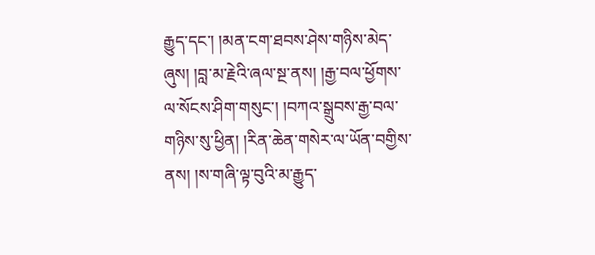རྒྱུད་དང་། །མན་ངག་ཐབས་ཤེས་གཉིས་མེད་ཞུས། །བླ་མ་རྗེའི་ཞལ་སྔ་ནས། །རྒྱ་བལ་ཕྱོགས་ལ་སོངས་ཤིག་གསུང་། །བཀའ་སྒྲུབས་རྒྱ་བལ་གཉིས་སུ་ཕྱིན། །རིན་ཆེན་གསེར་ལ་ཡོན་བགྱིས་ནས། །ས་གཞི་ལྟ་བུའི་མ་རྒྱུད་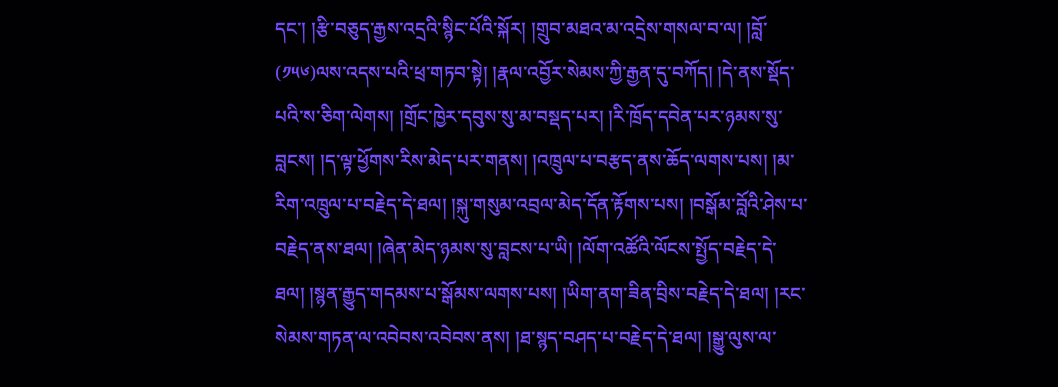དང་། །རྩི་བཅུད་རྒྱས་འདྲའི་སྙིང་པོའི་སྐོར། །གྲུབ་མཐའ་མ་འདྲེས་གསལ་བ་ལ། །བློ་
(༡༥༦)ལས་འདས་པའི་ཕྲ་གཏབ་སྟེ། །རྣལ་འབྱོར་སེམས་ཀྱི་རྒྱན་དུ་བཀོད། །དེ་ནས་སྡོད་པའི་ས་ཅིག་ལེགས། །གྲོང་ཁྱེར་དབུས་སུ་མ་བསྡད་པར། །རི་ཁྲོད་དབེན་པར་ཉམས་སུ་བླངས། །ད་ལྟ་ཕྱོགས་རིས་མེད་པར་གནས། །འཁྲུལ་པ་བརྩད་ནས་ཆོད་ལགས་པས། །མ་རིག་འཁྲུལ་པ་བརྗེད་དེ་ཐལ། །སྐུ་གསུམ་འབྲལ་མེད་དོན་རྟོགས་པས། །བསྒོམ་བློའི་ཤེས་པ་བརྗེད་ནས་ཐལ། །ཞེན་མེད་ཉམས་སུ་བླངས་པ་ཡི། །ལོག་འཚོའི་ལོངས་སྤྱོད་བརྗེད་དེ་ཐལ། །སྙན་རྒྱུད་གདམས་པ་སྒོམས་ལགས་པས། །ཡིག་ནག་ཟིན་བྲིས་བརྗེད་དེ་ཐལ། །རང་སེམས་གཏན་ལ་འབེབས་འབེབས་ནས། །ཐ་སྙད་བཤད་པ་བརྗེད་དེ་ཐལ། །སྒྱུ་ལུས་ལ་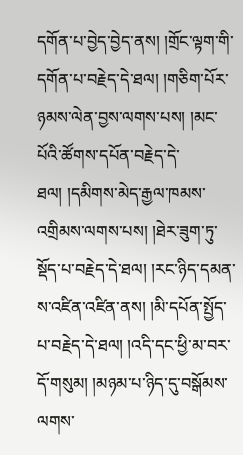དགོན་པ་བྱེད་བྱེད་ནས། །གྲོང་ལྟག་གི་དགོན་པ་བརྗེད་དེ་ཐལ། །གཅིག་པོར་ཉམས་ལེན་བྱས་ལགས་པས། །མང་པོའི་ཚོགས་དཔོན་བརྗེད་དེ་ཐལ། །དམིགས་མེད་རྒྱལ་ཁམས་འགྲིམས་ལགས་པས། །ཐེར་ཟུག་ཏུ་སྡོད་པ་བརྗེད་དེ་ཐལ། །རང་ཉིད་དམན་ས་འཛིན་འཛིན་ནས། །མི་དཔོན་སྤྱོད་པ་བརྗེད་དེ་ཐལ། །འདི་དང་ཕྱི་མ་བར་དོ་གསུམ། །མཉམ་པ་ཉིད་དུ་བསྒོམས་ལགས་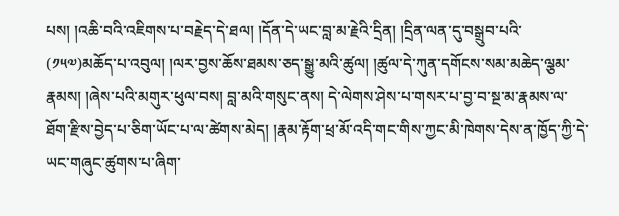པས། །འཆི་བའི་འཇིགས་པ་བརྗེད་དེ་ཐལ། །དོན་དེ་ཡང་བླ་མ་རྗེའི་དྲིན། །དྲིན་ལན་དུ་བསྒྲུབ་པའི་
(༡༥༧)མཆོད་པ་འབུལ། །ལར་བྱས་ཆོས་ཐམས་ཅད་སྒྱུ་མའི་ཚུལ། །ཚུལ་དེ་ཀུན་དགོངས་སམ་མཆེད་ལྕམ་རྣམས། །ཞེས་པའི་མགུར་ཕུལ་བས། བླ་མའི་གསུང་ནས། དེ་ལེགས་ཤེས་པ་གསར་པ་བྱ་བ་སྔ་མ་རྣམས་ལ་ཐོག་རྫིས་བྱེད་པ་ཅིག་ཡོང་པ་ལ་ཚེགས་མེད། །རྣམ་རྟོག་ཕྲ་མོ་འདི་གང་གིས་ཀྱང་མི་ཁེགས་དེས་ན་ཁྱོད་ཀྱི་དེ་ཡང་གཞུང་ཚུགས་པ་ཞིག་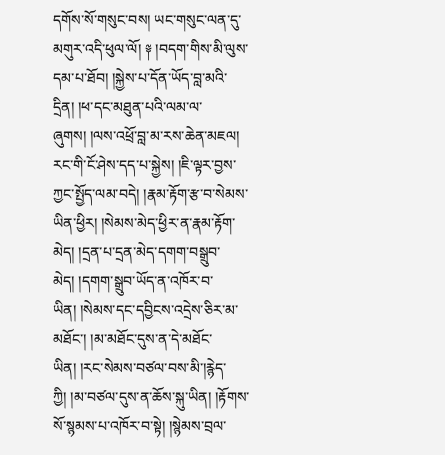དགོས་སོ་གསུང་བས། ཡང་གསུང་ལན་དུ་མགུར་འདི་ཕུལ་ལོ། ༈ །བདག་གིས་མི་ལུས་དམ་པ་ཐོབ། །སྐྱེས་པ་དོན་ཡོད་བླ་མའི་དྲིན། །ཕ་དང་མཐུན་པའི་ལམ་ལ་ཞུགས། །ལས་འཕྲོ་བླ་མ་རས་ཆེན་མཇལ། རང་གི་ངོ་ཤེས་དད་པ་སྐྱེས། །ཇི་ལྟར་བྱས་ཀྱང་སྤྱོད་ལམ་བདེ། །རྣམ་རྟོག་རྩ་བ་སེམས་ཡིན་ཕྱིར། །སེམས་མེད་ཕྱིར་ན་རྣམ་རྟོག་མེད། །དྲན་པ་དྲན་མེད་དགག་བསྒྲུབ་མེད། །དགག་སྒྲུབ་ཡོད་ན་འཁོར་བ་ཡིན། །སེམས་དང་དབྱིངས་འདྲེས་ཅིར་མ་མཐོང་། །མ་མཐོང་དུས་ན་དེ་མཐོང་ཡིན། །རང་སེམས་བཙལ་བས་མི་།རྙེད་ཀྱི། །མ་བཙལ་དུས་ན་ཆོས་སྐུ་ཡིན། །རྟོགས་སོ་སྙམས་པ་འཁོར་བ་སྟེ། །སྙེམས་བྲལ་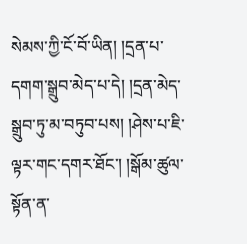སེམས་ཀྱི་ངོ་བོ་ཡིན། །དྲན་པ་དགག་སྒྲུབ་མེད་པ་དེ། །དྲན་མེད་སྒྲུབ་ཏུ་མ་བཏུབ་པས། །ཤེས་པ་ཇི་ལྟར་གང་དགར་ཐོང་། །སྒོམ་ཚུལ་སྟོན་ན་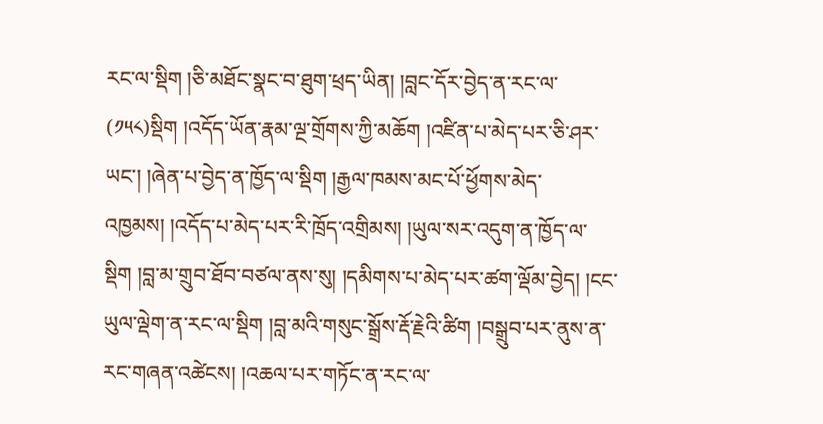རང་ལ་སྡིག །ཅི་མཐོང་སྣང་བ་ཐུག་ཕྲད་ཡིན། །བླང་དོར་བྱེད་ན་རང་ལ་
(༡༥༨)སྡིག །འདོད་ཡོན་རྣམ་ལྔ་གྲོགས་ཀྱི་མཆོག །འཛིན་པ་མེད་པར་ཅི་ཤར་ཡང་། །ཞེན་པ་བྱེད་ན་ཁྱོད་ལ་སྡིག །རྒྱལ་ཁམས་མང་པོ་ཕྱོགས་མེད་འཁྱམས། །འདོད་པ་མེད་པར་རི་ཁྲོད་འགྲིམས། །ཡུལ་སར་འདུག་ན་ཁྱོད་ལ་སྡིག །བླ་མ་གྲུབ་ཐོབ་བཙལ་ནས་སུ། །དམིགས་པ་མེད་པར་ཚག་ལྡོམ་བྱེད། །ངང་ཡུལ་ལྡེག་ན་རང་ལ་སྡིག །བླ་མའི་གསུང་སྒྲོས་རྡོ་རྗེའི་ཚིག །བསྒྲུབ་པར་ནུས་ན་རང་གཞན་འཚེངས། །འཆལ་པར་གཏོང་ན་རང་ལ་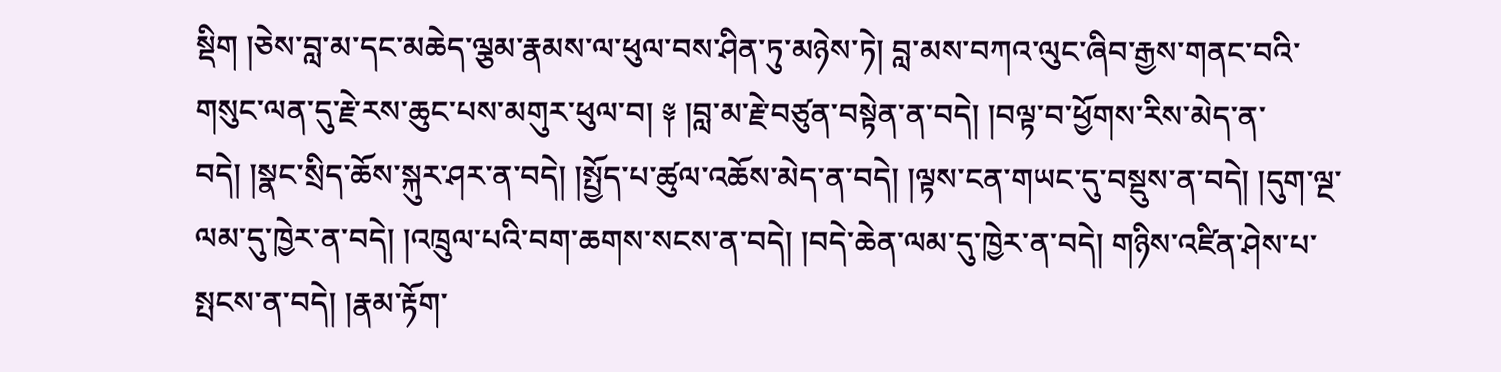སྡིག །ཅེས་བླ་མ་དང་མཆེད་ལྕམ་རྣམས་ལ་ཕུལ་བས་ཤིན་ཏུ་མཉེས་ཏེ། བླ་མས་བཀའ་ལུང་ཞིབ་རྒྱས་གནང་བའི་གསུང་ལན་དུ་རྗེ་རས་ཆུང་པས་མགུར་ཕུལ་བ། ༈ །བླ་མ་རྗེ་བཙུན་བསྟེན་ན་བདེ། །བལྟ་བ་ཕྱོགས་རིས་མེད་ན་བདེ། །སྣང་སྲིད་ཆོས་སྐུར་ཤར་ན་བདེ། །སྤྱོད་པ་ཚུལ་འཆོས་མེད་ན་བདེ། །ལྟས་ངན་གཡང་དུ་བསྡུས་ན་བདེ། །དུག་ལྔ་ལམ་དུ་ཁྱེར་ན་བདེ། །འཁྲུལ་པའི་བག་ཆགས་སངས་ན་བདེ། །བདེ་ཆེན་ལམ་དུ་ཁྱེར་ན་བདེ། གཉིས་འཛིན་ཤེས་པ་སྤངས་ན་བདེ། །རྣམ་རྟོག་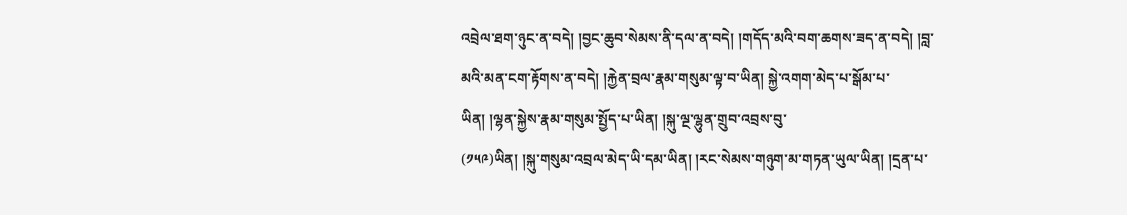འབྲེལ་ཐག་ཉུང་ན་བདེ། །བྱང་ཆུབ་སེམས་ནི་དལ་ན་བདེ། །གདོད་མའི་བག་ཆགས་ཟད་ན་བདེ། །བླ་མའི་མན་ངག་རྟོགས་ན་བདེ། །རྐྱེན་བྲལ་རྣམ་གསུམ་ལྟ་བ་ཡིན། སྐྱེ་འགག་མེད་པ་སྒོམ་པ་ཡིན། །ལྷན་སྐྱེས་རྣམ་གསུམ་སྤྱོད་པ་ཡིན། །སྐུ་ལྔ་ལྷུན་གྲུབ་འབྲས་བུ་
(༡༥༩)ཡིན། །སྐུ་གསུམ་འབྲལ་མེད་ཡི་དམ་ཡིན། །རང་སེམས་གཉུག་མ་གཏན་ཡུལ་ཡིན། །དྲན་པ་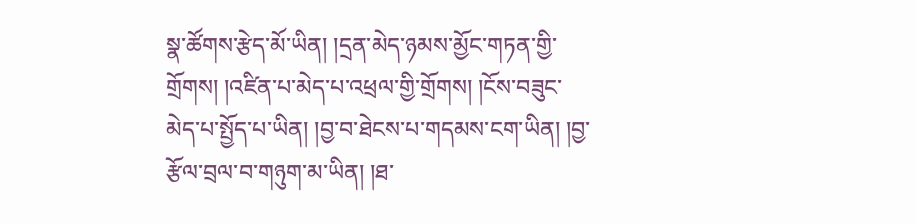སྣ་ཚོགས་རྩེད་མོ་ཡིན། །དྲན་མེད་ཉམས་མྱོང་གཏན་གྱི་གྲོགས། །འཛིན་པ་མེད་པ་འཕྲལ་གྱི་གྲོགས། །ངོས་བཟུང་མེད་པ་སྤྱོད་པ་ཡིན། །བྱ་བ་ཐེངས་པ་གདམས་ངག་ཡིན། །བྱ་རྩོལ་བྲལ་བ་གཉུག་མ་ཡིན། །ཐ་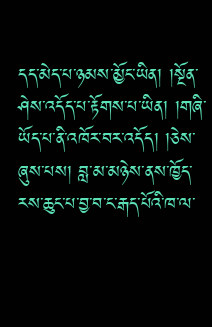དད་མེད་པ་ཉམས་མྱོང་ཡིན། །སྔོན་ཤེས་འདོད་པ་རྟོགས་པ་ཡིན། །གཞི་ཡོད་པ་ནི་འཁོར་བར་འདོད། །ཅེས་ཞུས་པས། བླ་མ་མཉེས་ནས་ཁྱོད་རས་ཆུང་པ་བྱ་བ་ང་རྒད་པོའི་ཁ་ལ་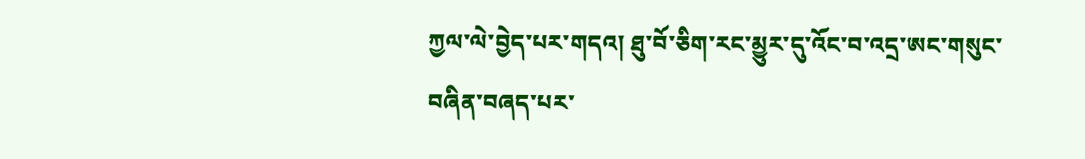ཀྱལ་ལེ་བྱེད་པར་གདའ། ཐུ་བོ་ཅིག་རང་མྱུར་དུ་འོང་བ་འདྲ་ཨང་གསུང་བཞིན་བཞད་པར་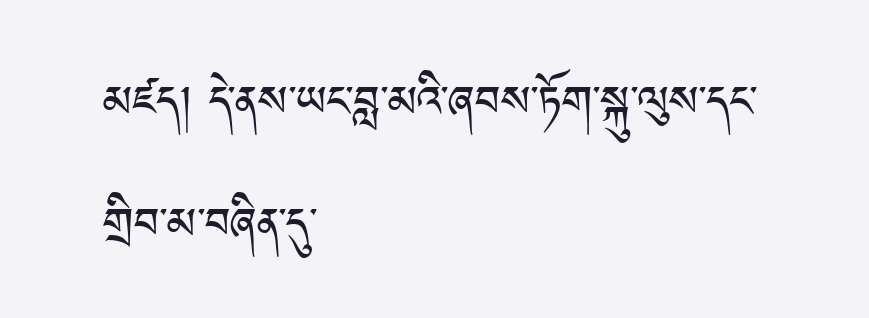མཛད། དེ་ནས་ཡང་བླ་མའི་ཞབས་ཏོག་སྐུ་ལུས་དང་གྲིབ་མ་བཞིན་དུ་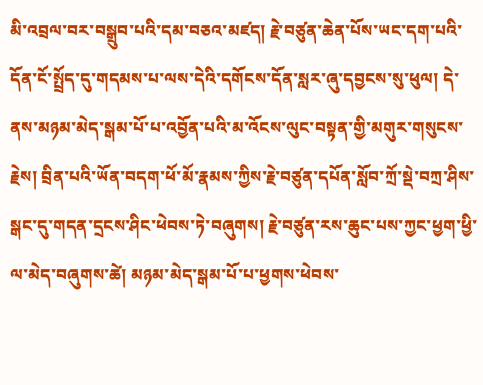མི་འབྲལ་བར་བསྒྲུབ་པའི་དམ་བཅའ་མཛད། རྗེ་བཙུན་ཆེན་པོས་ཡང་དག་པའི་དོན་ངོ་སྤྲོད་དུ་གདམས་པ་ལས་དེའི་དགོངས་དོན་སླར་ཞུ་དབྱངས་སུ་ཕུལ། དེ་ནས་མཉམ་མེད་སྒམ་པོ་པ་འབྱོན་པའི་མ་འོངས་ལུང་བསྟན་གྱི་མགུར་གསུངས་རྗེས། བྲིན་པའི་ཡོན་བདག་ཕོ་མོ་རྣམས་ཀྱིས་རྗེ་བཙུན་དཔོན་སློབ་ཀྲོ་སྡེ་བཀྲ་ཤིས་སྒང་དུ་གདན་དྲངས་ཤིང་ཕེབས་ཏེ་བཞུགས། རྗེ་བཙུན་རས་ཆུང་པས་ཀྱང་ཕྱག་ཕྱི་ལ་མེད་བཞུགས་ཚེ། མཉམ་མེད་སྒམ་པོ་པ་ཕྱགས་ཕེབས་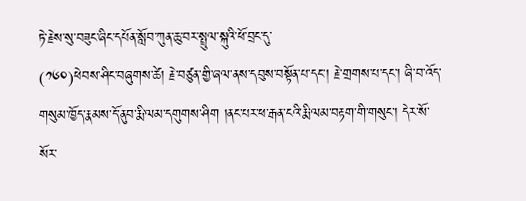ཏེ་རྗེས་སུ་བཟུང་ཞིང་དཔོན་སློབ་ཀུན་ཆུ་བར་སྤྲུལ་སྐུའི་ཕོ་བྲང་དུ་
(༡༦༠)ཕེབས་ཤིང་བཞུགས་ཚེ། རྗེ་བཙུན་གྱི་ཞལ་ནས་དབུས་བསྟོན་པ་དང་། རྗེ་གྲགས་པ་དང་། ཞི་བ་འོད་གསུམ་ཁྱོད་རྣམས་དོ་ནུབ་རྨི་ལམ་དགུགས་ཤིག །ནང་པར་ཕ་རྒན་ངའི་རྨི་ལམ་བརྟག་གི་གསུང་། དེར་སོ་སོར་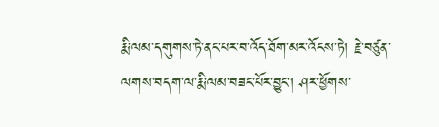རྨི་ལམ་དགུགས་ཏེ་ནང་པར་བ་འོད་ཐོག་མར་འོངས་ཏེ། རྗེ་བཙུན་ལགས་བདག་ལ་རྨི་ལམ་བཟང་པོར་བྱུང་། ཤར་ཕྱོགས་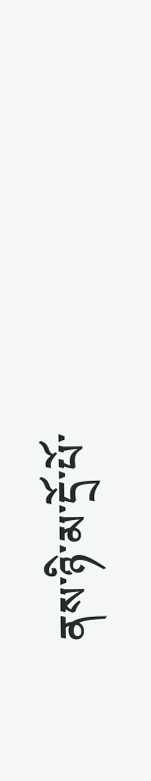ནས་ཉི་མ་དྲོ་པོ་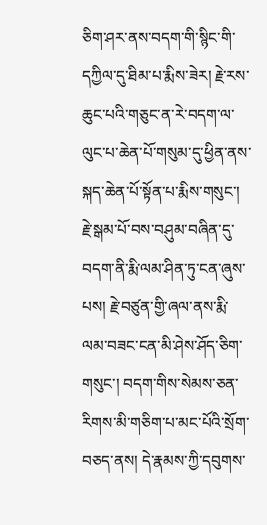ཅིག་ཤར་ནས་བདག་གི་སྙིང་གི་དཀྱིལ་དུ་ཐིམ་པ་རྨིས་ཟེར། རྗེ་རས་ཆུང་པའི་གཅུང་ན་རེ་བདག་ལ་ལུང་པ་ཆེན་པོ་གསུམ་དུ་ཕྱིན་ནས་སྐད་ཆེན་པོ་སྟོན་པ་རྨིས་གསུང་། རྗེ་སྒམ་པོ་བས་བཤུམ་བཞིན་དུ་བདག་ནི་རྨི་ལམ་ཤིན་ཏུ་ངན་ཞུས་པས། རྗེ་བཙུན་གྱི་ཞལ་ནས་རྨི་ལམ་བཟང་ངན་མི་ཤེས་ཤོད་ཅིག་གསུང་། བདག་གིས་སེམས་ཅན་རིགས་མི་གཅིག་པ་མང་པོའི་སྲོག་བཅད་ནས། དེ་རྣམས་ཀྱི་དབུགས་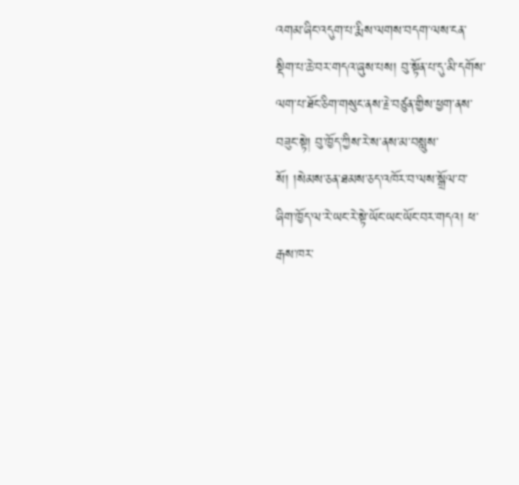འགམ་ཞིང་འདུག་པ་རྨིས་ལགས་བདག་ལས་ངན་སྡིག་པ་ཆེ་བར་གདའ་ཞུས་པས། བུ་སྟོན་པ་དུ་མི་དགོས་ལག་པ་ཐོང་ཅིག་གསུང་ནས་རྗེ་བཙུན་གྱིས་ཕྱག་ནས་བཟུང་སྟེ། བུ་ཁྱོད་ཀྱིས་རེ་ས་ནས་མ་བསླུས་སོ། །སེམས་ཅན་ཐམས་ཅད་འཁོར་བ་ལས་སྒྲོལ་བ་ཞིག་ཁྱོད་ལ་རེ་ཡང་རེ་སྟེ་ཡོང་ཡང་ཡོང་བར་གདའ། ཕ་རྒས་ཁར་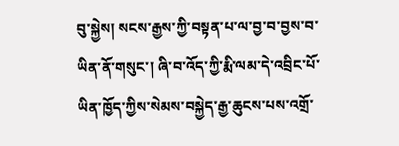བུ་སྐྱེས། སངས་རྒྱས་ཀྱི་བསྟན་པ་ལ་བྱ་བ་བྱས་བ་ཡིན་ནོ་གསུང་། ཞི་བ་འོད་ཀྱི་རྨི་ལམ་དེ་འབྲིང་པོ་ཡིན་ཁྱོད་ཀྱིས་སེམས་བསྐྱེད་རྒྱ་ཆུངས་པས་འགྲོ་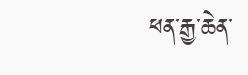ཕན་རྒྱ་ཆེན་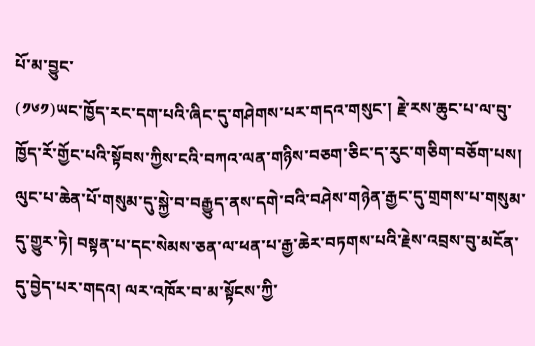པོ་མ་བྱུང་
(༡༦༡)ཡང་ཁྱོད་རང་དག་པའི་ཞིང་དུ་གཤེགས་པར་གདའ་གསུང་། རྗེ་རས་ཆུང་པ་ལ་བུ་ཁྱོད་རོ་གྱོང་པའི་སྟོབས་ཀྱིས་ངའི་བཀའ་ལན་གཉིས་བཅག་ཅིང་ད་རུང་གཅིག་བཅོག་པས། ལུང་པ་ཆེན་པོ་གསུམ་དུ་སྐྱེ་བ་བརྒྱུད་ནས་དགེ་བའི་བཤེས་གཉེན་རྒྱང་དུ་གྲགས་པ་གསུམ་དུ་གྱུར་ཏེ། བསྟན་པ་དང་སེམས་ཅན་ལ་ཕན་པ་རྒྱ་ཆེར་བཏགས་པའི་རྗེས་འབྲས་བུ་མངོན་དུ་བྱེད་པར་གདའ། ལར་འཁོར་བ་མ་སྟོངས་ཀྱི་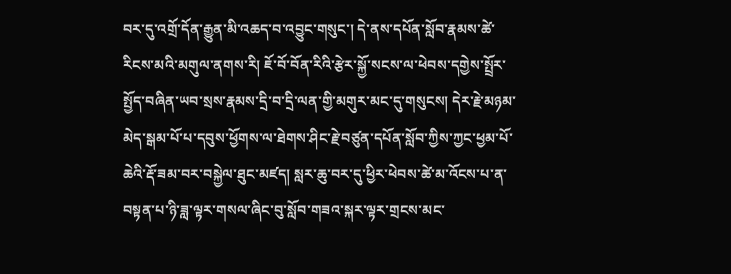བར་དུ་འགྲོ་དོན་རྒྱུན་མི་འཆད་བ་འབྱུང་གསུང་། དེ་ནས་དཔོན་སློབ་རྣམས་ཚེ་རིངས་མའི་མགུལ་ནགས་རི། ཇོ་བོ་བོན་རིའི་རྩེར་སྐྱོ་སངས་ལ་ཕེབས་དགྱེས་སྤྲོར་སྤྱོད་བཞིན་ཡབ་སྲས་རྣམས་དྲི་བ་དྲི་ལན་གྱི་མགུར་མང་དུ་གསུངས། དེར་རྗེ་མཉམ་མེད་སྒམ་པོ་པ་དབུས་ཕྱོགས་ལ་ཐེགས་ཤིང་རྗེ་བཙུན་དཔོན་སློབ་ཀྱིས་ཀྱང་ཕྱམ་པོ་ཆེའི་རྡོ་ཟམ་བར་བསྐྱེལ་ཐུང་མཛད། སླར་ཆུ་བར་དུ་ཕྱིར་ཕེབས་ཚེ་མ་འོངས་པ་ན་བསྟན་པ་ཉི་ཟླ་ལྟར་གསལ་ཞིང་བུ་སློབ་གཟའ་སྐར་ལྟར་གྲངས་མང་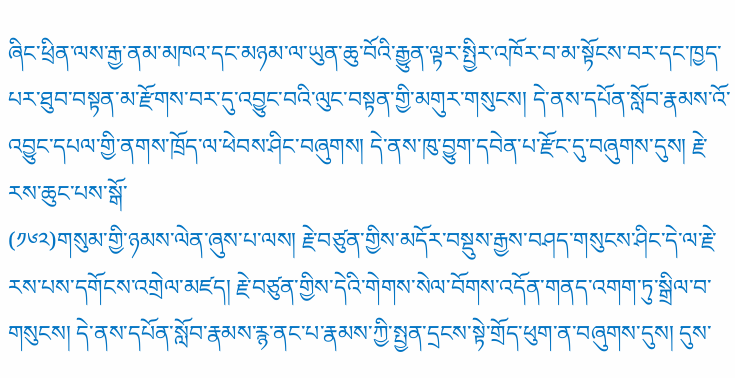ཞིང་ཕྲིན་ལས་རྒྱ་ནམ་མཁའ་དང་མཉམ་ལ་ཡུན་ཆུ་བོའི་རྒྱུན་ལྟར་སྤྱིར་འཁོར་བ་མ་སྟོངས་བར་དང་ཁྱད་པར་ཐུབ་བསྟན་མ་རྫོགས་བར་དུ་འབྱུང་བའི་ལུང་བསྟན་གྱི་མགུར་གསུངས། དེ་ནས་དཔོན་སློབ་རྣམས་འོ་འབྱུང་དཔལ་གྱི་ནགས་ཁྲོད་ལ་ཕེབས་ཤིང་བཞུགས། དེ་ནས་ཁུ་བྱུག་དབེན་པ་རྫོང་དུ་བཞུགས་དུས། རྗེ་རས་ཆུང་པས་སྒོ་
(༡༦༢)གསུམ་གྱི་ཉམས་ལེན་ཞུས་པ་ལས། རྗེ་བཙུན་གྱིས་མདོར་བསྡུས་རྒྱས་བཤད་གསུངས་ཤིང་དེ་ལ་རྗེ་རས་པས་དགོངས་འགྲེལ་མཛད། རྗེ་བཙུན་གྱིས་དེའི་གེགས་སེལ་བོགས་འདོན་གནད་འགག་ཏུ་སྒྲིལ་བ་གསུངས། དེ་ནས་དཔོན་སློབ་རྣམས་རྙ་ནང་པ་རྣམས་ཀྱི་སྤྱན་དྲངས་སྟེ་གྲོད་ཕུག་ན་བཞུགས་དུས། དུས་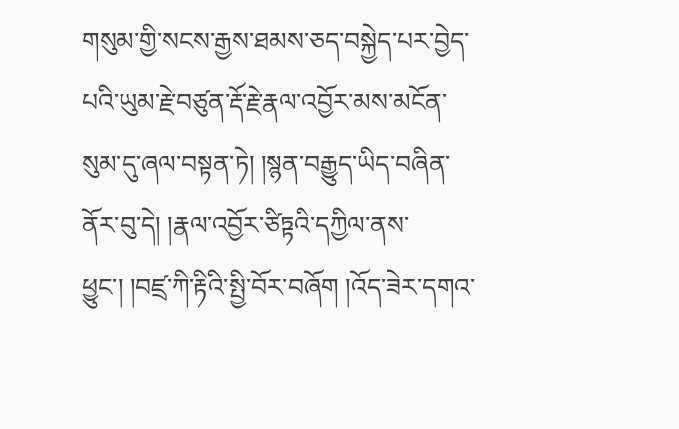གསུམ་གྱི་སངས་རྒྱས་ཐམས་ཅད་བསྐྱེད་པར་བྱེད་པའི་ཡུམ་རྗེ་བཙུན་རྡོ་རྗེ་རྣལ་འབྱོར་མས་མངོན་སུམ་དུ་ཞལ་བསྟན་ཏེ། །སྙན་བརྒྱུད་ཡིད་བཞིན་ནོར་བུ་དེ། །རྣལ་འབྱོར་ཙིཏྟའི་དཀྱིལ་ནས་ཕྱུང་། །བཛྲ་ཀི་རྟིའི་སྤྱི་བོར་བཞོག །འོད་ཟེར་དགའ་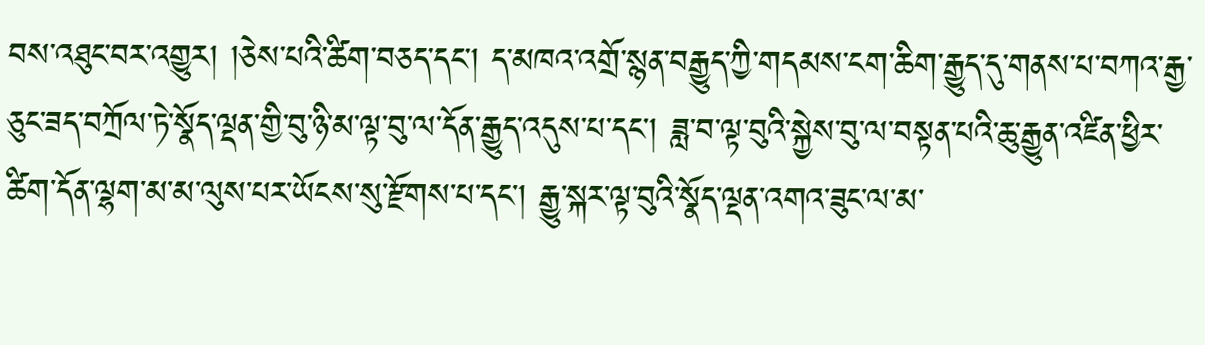བས་འཐུང་བར་འགྱུར། །ཅེས་པའི་ཚིག་བཅད་དང་། ད་མཁའ་འགྲོ་སྙན་བརྒྱུད་ཀྱི་གདམས་ངག་ཆིག་རྒྱུད་དུ་གནས་པ་བཀའ་རྒྱ་ཅུང་ཟད་བཀྲོལ་ཏེ་སྣོད་ལྡན་གྱི་བུ་ཉི་མ་ལྟ་བུ་ལ་དོན་རྒྱུད་འདུས་པ་དང་། ཟླ་བ་ལྟ་བུའི་སྐྱེས་བུ་ལ་བསྟན་པའི་ཆུ་རྒྱུན་འཛིན་ཕྱིར་ཚིག་དོན་ལྷག་མ་མ་ལུས་པར་ཡོངས་སུ་རྫོགས་པ་དང་། རྒྱུ་སྐར་ལྟ་བུའི་སྣོད་ལྡན་འགའ་ཟུང་ལ་མ་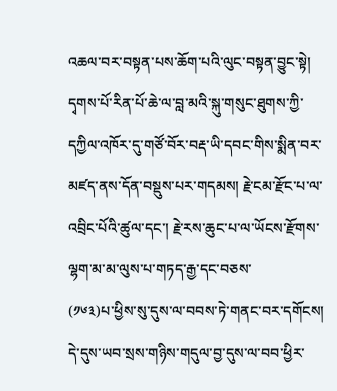འཆལ་བར་བསྟན་པས་ཆོག་པའི་ལུང་བསྟན་བྱུང་སྟེ། དྭགས་པོ་རིན་པོ་ཆེ་ལ་བླ་མའི་སྐུ་གསུང་ཐུགས་ཀྱི་དཀྱིལ་འཁོར་དུ་གཙོ་བོར་བརྡ་ཡི་དབང་གིས་སྨིན་བར་མཛད་ནས་དོན་བསྡུས་པར་གདམས། རྗེ་ངམ་རྫོང་པ་ལ་འབྲིང་པོའི་ཚུལ་དང་། རྗེ་རས་ཆུང་པ་ལ་ཡོངས་རྫོགས་ལྷག་མ་མ་ལུས་པ་གཏད་རྒྱ་དང་བཅས་
(༡༦༣)པ་ཕྱིས་སུ་དུས་ལ་བབས་ཏེ་གནང་བར་དགོངས། དེ་དུས་ཡབ་སྲས་གཉིས་གདུལ་བྱ་དུས་ལ་བབ་ཕྱིར་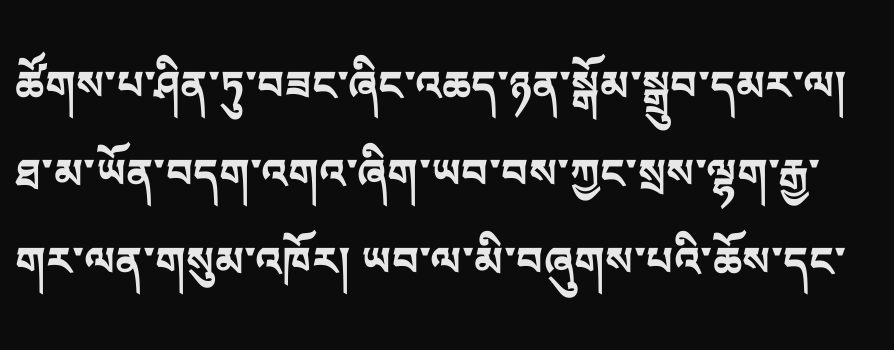ཚོགས་པ་ཤིན་ཏུ་བཟང་ཞིང་འཆད་ཉན་སྒོམ་སྒྲུབ་དམར་ལ། ཐ་མ་ཡོན་བདག་འགའ་ཞིག་ཡབ་བས་ཀྱང་སྲས་ལྷག་རྒྱ་གར་ལན་གསུམ་འཁོར། ཡབ་ལ་མི་བཞུགས་པའི་ཆོས་དང་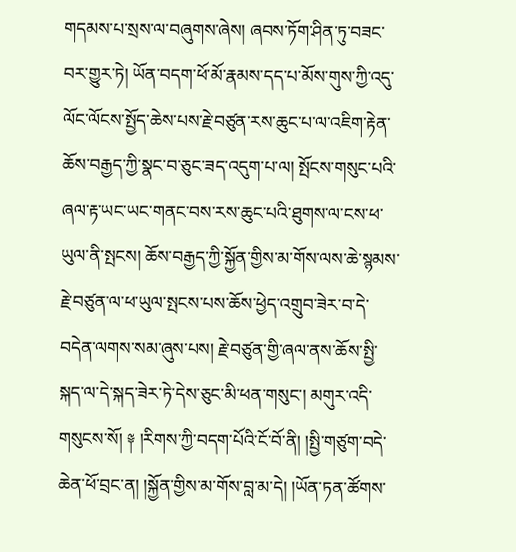གདམས་པ་སྲས་ལ་བཞུགས་ཞེས། ཞབས་ཏོག་ཤིན་ཏུ་བཟང་བར་གྱུར་ཏེ། ཡོན་བདག་ཕོ་མོ་རྣམས་དད་པ་མོས་གུས་ཀྱི་འདུ་ལོང་ལོངས་སྤྱོད་ཆེས་པས་རྗེ་བཙུན་རས་ཆུང་པ་ལ་འཇིག་རྟེན་ཆོས་བརྒྱད་ཀྱི་སྣང་བ་ཅུང་ཟད་འདུག་པ་ལ། སྤོངས་གསུང་པའི་ཞལ་རྟ་ཡང་ཡང་གནང་བས་རས་ཆུང་པའི་ཐུགས་ལ་ངས་ཕ་ཡུལ་ནི་སྤངས། ཆོས་བརྒྱད་ཀྱི་སྐྱོན་གྱིས་མ་གོས་ལས་ཆེ་སྙམས་རྗེ་བཙུན་ལ་ཕ་ཡུལ་སྤངས་པས་ཆོས་ཕྱེད་འགྲུབ་ཟེར་བ་དེ་བདེན་ལགས་སམ་ཞུས་པས། རྗེ་བཙུན་གྱི་ཞལ་ནས་ཆོས་སྤྱི་སྐད་ལ་དེ་སྐད་ཟེར་ཏེ་དེས་ཅུང་མི་ཕན་གསུང་། མགུར་འདི་གསུངས་སོ། ༈ །རིགས་ཀྱི་བདག་པོའི་ངོ་བོ་ནི། །སྤྱི་གཙུག་བདེ་ཆེན་ཕོ་བྲང་ན། །སྐྱོན་གྱིས་མ་གོས་བླ་མ་དེ། །ཡོན་ཏན་ཚོགས་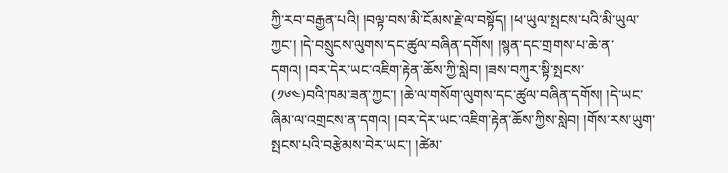ཀྱི་རབ་བརྒྱན་པའི། །བལྟ་བས་མི་ངོམས་རྗེ་ལ་བསྟོད། །ཕ་ཡུལ་སྤངས་པའི་མི་ཡུལ་ཀྱང་། །དེ་བསྲུངས་ལུགས་དང་ཚུལ་བཞིན་དགོས། །སྙན་དང་གྲགས་པ་ཆེ་ན་དགའ། །བར་དེར་ཡང་འཇིག་རྟེན་ཆོས་ཀྱི་སླེབ། །ཟས་བཀུར་སྟི་སྤངས་
(༡༦༤)བའི་ཁམ་ཟན་ཀྱང་། །ཆེ་ལ་གསོག་ལུགས་དང་ཚུལ་བཞིན་དགོས། །དེ་ཡང་ཞིམ་ལ་འགྲངས་ན་དགའ། །བར་དེར་ཡང་འཇིག་རྟེན་ཆོས་ཀྱིས་སླེབ། །གོས་རས་ཡུག་སྤངས་པའི་བརྩེམས་བེར་ཡང་། །ཚེམ་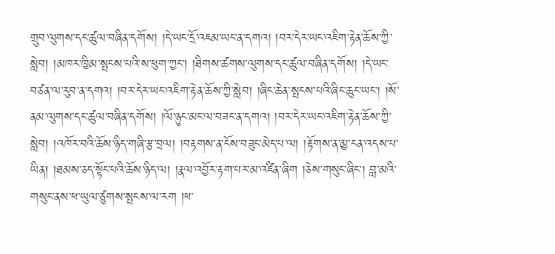གྲུབ་ལུགས་དང་ཚུལ་བཞིན་དགོས། །དེ་ཡང་དྲོ་འཇམ་ཡང་ན་དགའ། །བར་དེར་ཡང་འཇིག་རྟེན་ཆོས་ཀྱི་སླེབ། །མཁར་ཁྱིམ་སྤངས་པའི་ས་ཕུག་ཀྱང་། །ཐིགས་ཚགས་ལུགས་དང་ཚུལ་བཞིན་དགོས། །དེ་ཡང་བཙན་ལ་རུབ་ན་དགའ། །བར་དེར་ཡང་འཇིག་རྟེན་ཆོས་ཀྱི་སླེབ། །ཞིང་ཆེན་སྤངས་པའི་ཞིང་ཆུང་ཡང་། །སོ་ནམ་ལུགས་དང་ཚུལ་བཞིན་དགོས། །ལོ་ཉུང་མང་ལ་བཟང་ན་དགའ། །བར་དེར་ཡང་འཇིག་རྟེན་ཆོས་ཀྱི་སླེབ། །འཁོར་བའི་ཆོས་ཉིད་གཞི་རྩ་བྲལ། །བརྟགས་ན་ངོས་བཟུང་མེད་པ་ལ། །རྟོགས་ན་མྱ་ངན་འདས་པ་ཡིན། །ཐམས་ཅད་སྟོང་པའི་ཆོས་ཉིད་ལ། །རྣལ་འབྱོར་རྟག་པར་མ་འཛིན་ཞིག །ཅེས་གསུང་ཞིང་། བླ་མའི་གསུང་ནས་ཕ་ཡུལ་ཙུགས་སྤངས་ལ་རག །ཕ་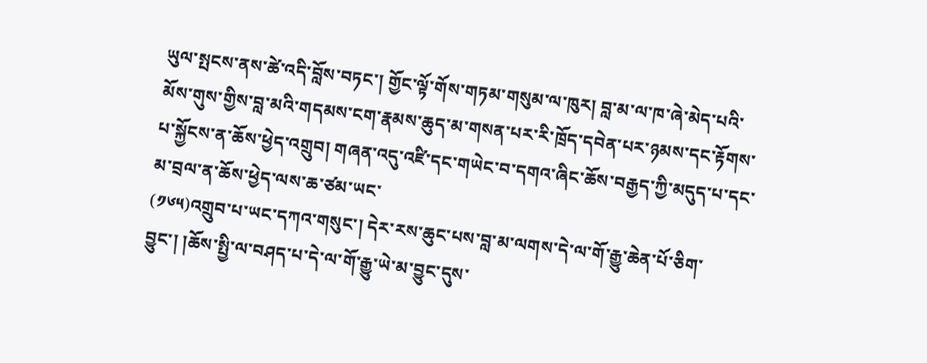ཡུལ་སྤངས་ནས་ཚེ་འདི་བློས་བཏང་། གྱོང་ལྟོ་གོས་གཏམ་གསུམ་ལ་ཁུར། བླ་མ་ལ་ཁ་ཞེ་མེད་པའི་མོས་གུས་གྱིས་བླ་མའི་གདམས་ངག་རྣམས་ཆུད་མ་གསན་པར་རི་ཁྲོད་དབེན་པར་ཉམས་དང་རྟོགས་པ་སྐྱོངས་ན་ཆོས་ཕྱེད་འགྲུབ། གཞན་འདུ་འཛི་དང་གཡེང་བ་དགའ་ཞིང་ཆོས་བརྒྱད་ཀྱི་མདུད་པ་དང་མ་བྲལ་ན་ཆོས་ཕྱེད་ལས་ཆ་ཙམ་ཡང་
(༡༦༥)འགྲུབ་པ་ཡང་དཀའ་གསུང་། དེར་རས་ཆུང་པས་བླ་མ་ལགས་དེ་ལ་གོ་རྒྱུ་ཆེན་པོ་ཅིག་བྱུང་། །ཆོས་སྤྱི་ལ་བཤད་པ་དེ་ལ་གོ་རྒྱུ་ཡེ་མ་བྱུང་དུས་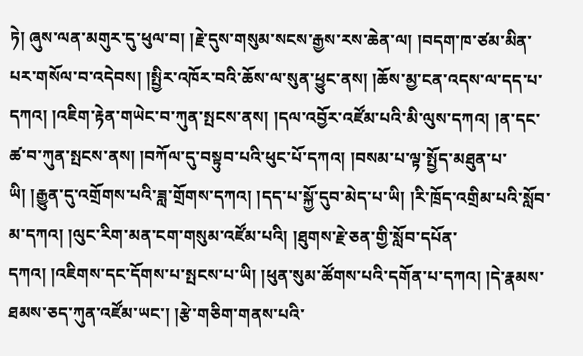ཏེ། ཞུས་ལན་མགུར་དུ་ཕུལ་བ། །རྗེ་དུས་གསུམ་སངས་རྒྱས་རས་ཆེན་ལ། །བདག་ཁ་ཙམ་མིན་པར་གསོལ་བ་འདེབས། །སྤྱིར་འཁོར་བའི་ཆོས་ལ་སུན་ཕྱུང་ནས། །ཆོས་མྱ་ངན་འདས་ལ་དད་པ་དཀའ། །འཇིག་རྟེན་གཡེང་བ་ཀུན་སྤངས་ནས། །དལ་འབྱོར་འཛོམ་པའི་མི་ལུས་དཀའ། །ན་དང་ཚ་བ་ཀུན་སྤངས་ནས། །བཀོལ་དུ་བསྟུབ་པའི་ཕུང་པོ་དཀའ། །བསམ་པ་ལྟ་སྤྱོད་མཐུན་པ་ཡི། །རྒྱུན་དུ་འགྲོགས་པའི་ཟླ་གྲོགས་དཀའ། །དད་པ་སྐྱོ་དུབ་མེད་པ་ཡི། །རི་ཁྲོད་འགྲིམ་པའི་སློབ་མ་དཀའ། །ལུང་རིག་མན་ངག་གསུམ་འཛོམ་པའི། །ཐུགས་རྗེ་ཅན་གྱི་སློབ་དཔོན་དཀའ། །འཇིགས་དང་དོགས་པ་སྤངས་པ་ཡི། །ཕུན་སུམ་ཚོགས་པའི་དགོན་པ་དཀའ། །དེ་རྣམས་ཐམས་ཅད་ཀུན་འཛོམ་ཡང་། །རྩེ་གཅིག་གནས་པའི་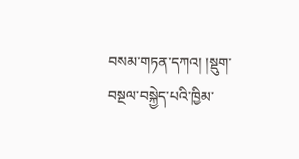བསམ་གཏན་དཀའ། །སྡུག་བསྔལ་བསྐྱེད་པའི་ཁྱིམ་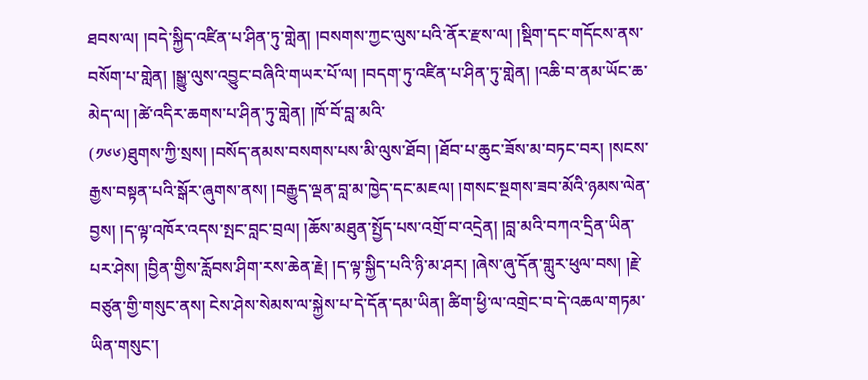ཐབས་ལ། །བདེ་སྐྱིད་འཛིན་པ་ཤིན་ཏུ་གླེན། །བསགས་ཀྱང་ལུས་པའི་ནོར་རྫས་ལ། །སྡིག་དང་གདོངས་ནས་བསོག་པ་གླེན། །སྒྱུ་ལུས་འབྱུང་བཞིའི་གཡར་པོ་ལ། །བདག་ཏུ་འཛིན་པ་ཤིན་ཏུ་གླེན། །འཆི་བ་ནམ་ཡོང་ཆ་མེད་ལ། །ཚེ་འདིར་ཆགས་པ་ཤིན་ཏུ་གླེན། །ཁོ་བོ་བླ་མའི་
(༡༦༦)ཐུགས་ཀྱི་སྲས། །བསོད་ནམས་བསགས་པས་མི་ལུས་ཐོབ། །ཐོབ་པ་ཆུང་ཟོས་མ་བཏང་བར། །སངས་རྒྱས་བསྟན་པའི་སྒོར་ཞུགས་ནས། །བརྒྱུད་ལྡན་བླ་མ་ཁྱེད་དང་མཇལ། །གསང་སྔགས་ཟབ་མོའི་ཉམས་ལེན་བྱས། །ད་ལྟ་འཁོར་འདས་སྤང་བླང་བྲལ། །ཆོས་མཐུན་སྤྱོད་པས་འགྲོ་བ་འདྲེན། །བླ་མའི་བཀའ་དྲིན་ཡིན་པར་ཤེས། །བྱིན་གྱིས་རློབས་ཤིག་རས་ཆེན་རྗེ། །ད་ལྟ་སྐྱིད་པའི་ཉི་མ་ཤར། །ཞེས་ཞུ་དོན་གླུར་ཕུལ་བས། །རྗེ་བཙུན་གྱི་གསུང་ནས། ངེས་ཤེས་སེམས་ལ་སྐྱེས་པ་དེ་དོན་དམ་ཡིན། ཚིག་ཕྱི་ལ་འགྲེང་བ་དེ་འཆལ་གཏམ་ཡིན་གསུང་།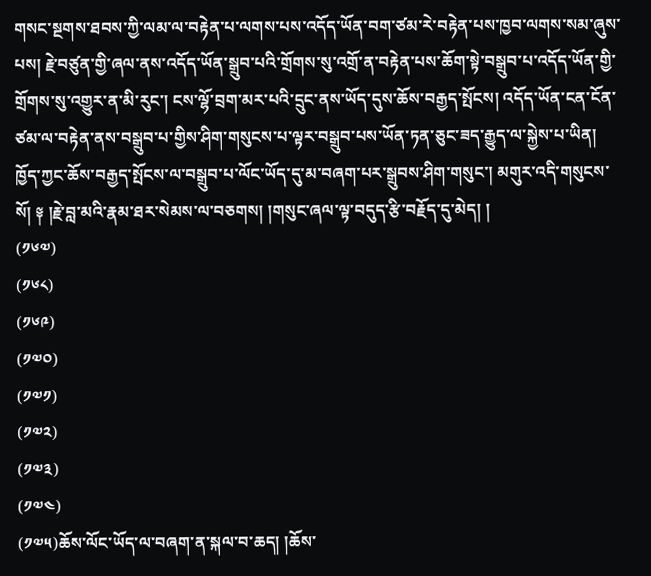གསང་སྔགས་ཐབས་ཀྱི་ལམ་ལ་བརྟེན་པ་ལགས་པས་འདོད་ཡོན་བག་ཙམ་རེ་བརྟེན་པས་ཁྱབ་ལགས་སམ་ཞུས་པས། རྗེ་བཙུན་གྱི་ཞལ་ནས་འདོད་ཡོན་སྒྲུབ་པའི་གྲོགས་སུ་འགྲོ་ན་བརྟེན་པས་ཆོག་སྟེ་བསྒྲུབ་པ་འདོད་ཡོན་གྱི་གྲོགས་སུ་འགྱུར་ན་མི་རུང་། ངས་ལྷོ་བྲག་མར་པའི་དྲུང་ནས་ཡོད་དུས་ཆོས་བརྒྱད་སྤོངས། འདོད་ཡོན་ངན་ངོན་ཙམ་ལ་བརྟེན་ནས་བསྒྲུབ་པ་གྱིས་ཤིག་གསུངས་པ་ལྟར་བསྒྲུབ་པས་ཡོན་ཏན་ཅུང་ཟད་རྒྱུད་ལ་སྐྱེས་པ་ཡིན། ཁྱོད་ཀྱང་ཆོས་བརྒྱད་སྤོངས་ལ་བསྒྲུབ་པ་ལོང་ཡོད་དུ་མ་བཞག་པར་སྒྲུབས་ཤིག་གསུང་། མགུར་འདི་གསུངས་སོ། ༈ །རྗེ་བླ་མའི་རྣམ་ཐར་སེམས་ལ་བཅགས། །གསུང་ཞལ་ལྟ་བདུད་རྩི་བརྗོད་དུ་མེད། །
(༡༦༧)
(༡༦༨)
(༡༦༩)
(༡༧༠)
(༡༧༡)
(༡༧༢)
(༡༧༣)
(༡༧༤)
(༡༧༥)ཆོས་ལོང་ཡོད་ལ་བཞག་ན་སྐལ་བ་ཆད། །ཆོས་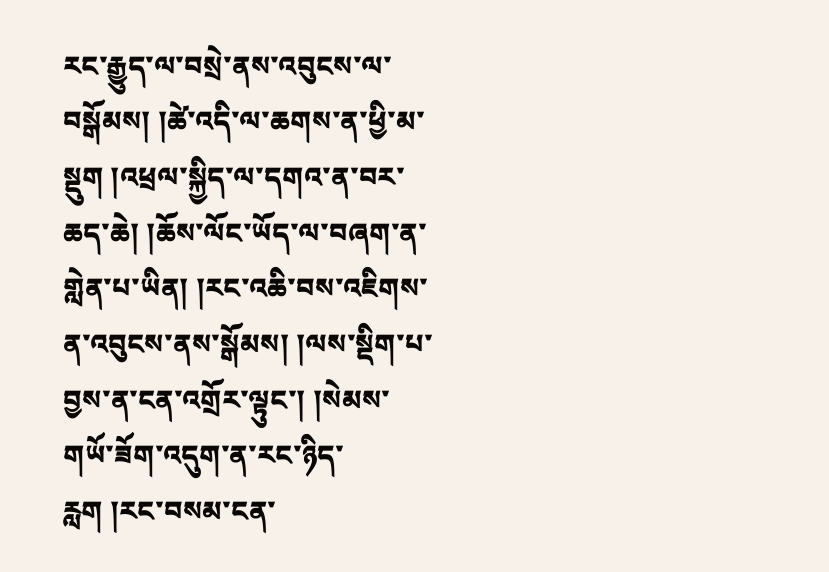རང་རྒྱུད་ལ་བསྲེ་ནས་འབུངས་ལ་བསྒོམས། །ཚེ་འདི་ལ་ཆགས་ན་ཕྱི་མ་སྡུག །འཕྲལ་སྐྱིད་ལ་དགའ་ན་བར་ཆད་ཆེ། །ཆོས་ལོང་ཡོད་ལ་བཞག་ན་གླེན་པ་ཡིན། །རང་འཆི་བས་འཇིགས་ན་འབུངས་ནས་སྒོམས། །ལས་སྡིག་པ་བྱས་ན་ངན་འགྲོར་ལྟུང་། །སེམས་གཡོ་ཟོག་འདུག་ན་རང་ཉིད་རླག །རང་བསམ་ངན་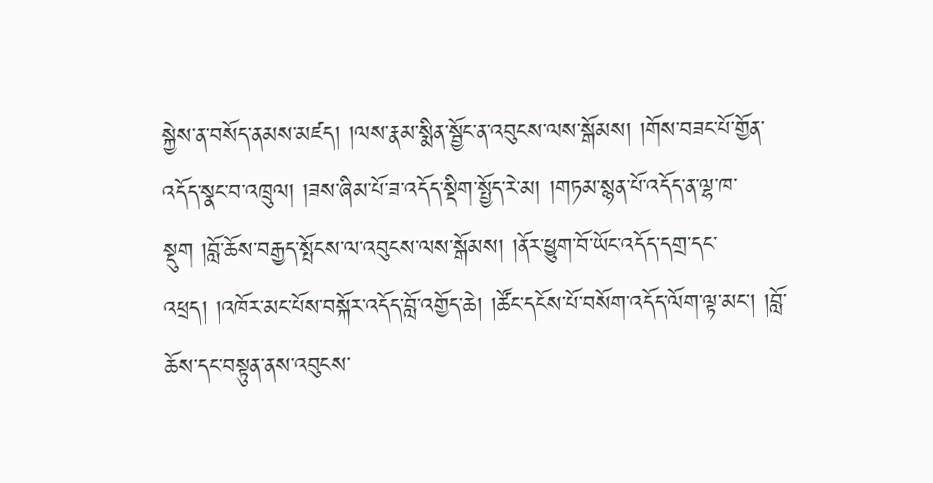སྐྱེས་ན་བསོད་ནམས་མཛད། །ལས་རྣམ་སྨིན་སྦྱོང་ན་འབུངས་ལས་སྒོམས། །གོས་བཟང་པོ་གྱོན་འདོད་སྣང་བ་འཁྲུལ། །ཟས་ཞིམ་པོ་ཟ་འདོད་སྡིག་སྤྱོད་རེ་མ། །གཏམ་སྙན་པོ་འདོད་ན་ལྷ་ཁ་སྡུག །བློ་ཆོས་བརྒྱད་སྤོངས་ལ་འབུངས་ལས་སྒོམས། །ནོར་ཕྱུག་བོ་ཡོང་འདོད་དགྲ་དང་འཕྲད། །འཁོར་མང་པོས་བསྐོར་འདོད་བློ་འགྱོད་ཆེ། །ཚོང་དངོས་པོ་བསོག་འདོད་ལོག་ལྟ་མང་། །བློ་ཆོས་དང་བསྟུན་ནས་འབུངས་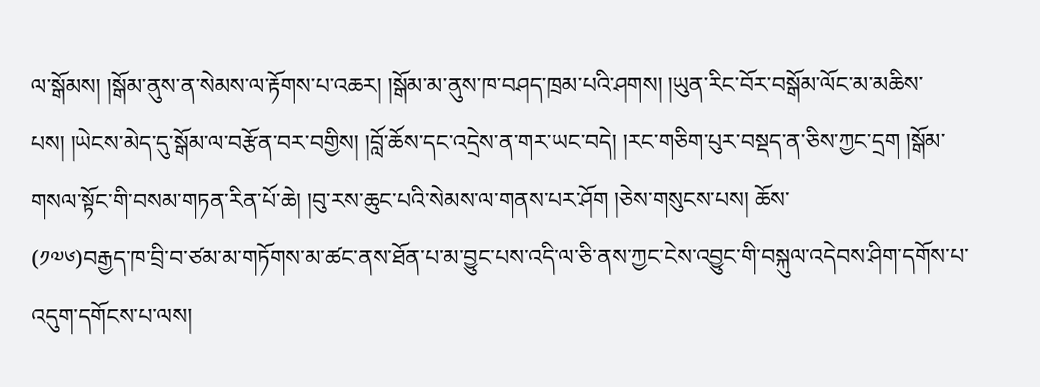ལ་སྒོམས། །སྒོམ་ནུས་ན་སེམས་ལ་རྟོགས་པ་འཆར། །སྒོམ་མ་ནུས་ཁ་བཤད་ཁྲམ་པའི་ཤགས། །ཡུན་རིང་བོར་བསྒོམ་ལོང་མ་མཆིས་པས། །ཡེངས་མེད་དུ་སྒོམ་ལ་བརྩོན་བར་བགྱིས། །བློ་ཆོས་དང་འདྲེས་ན་གར་ཡང་བདེ། །རང་གཅིག་པུར་བསྡད་ན་ཅིས་ཀྱང་དྲག །སྒོམ་གསལ་སྟོང་གི་བསམ་གཏན་རིན་པོ་ཆེ། །བུ་རས་ཆུང་པའི་སེམས་ལ་གནས་པར་ཤོག །ཅེས་གསུངས་པས། ཆོས་
(༡༧༦)བརྒྱད་ཁ་བྲི་བ་ཙམ་མ་གཏོགས་མ་ཚང་ནས་ཐོན་པ་མ་བྱུང་པས་འདི་ལ་ཅི་ནས་ཀྱང་ངེས་འབྱུང་གི་བསྐུལ་འདེབས་ཤིག་དགོས་པ་འདུག་དགོངས་པ་ལས།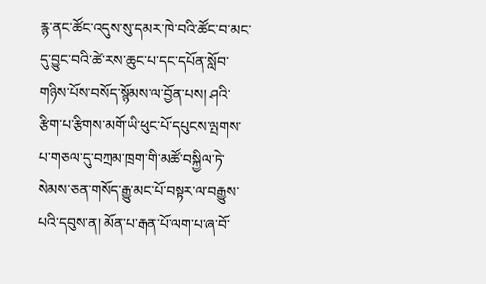རྙ་ནང་ཚོང་འདུས་སུ་དམར་ཁེ་བའི་ཚོང་བ་མང་དུ་བྱུང་བའི་ཚེ་རས་ཆུང་པ་དང་དཔོན་སློབ་གཉིས་པོས་བསོད་སྙོམས་ལ་བྱོན་པས། ཤའི་རྩིག་པ་རྩིགས་མགོ་ཡི་ཕུང་པོ་དཔུངས་ལྤགས་པ་གཅལ་དུ་བཀྲམ་ཁྲག་གི་མཚོ་བསྐྱིལ་ཏེ་སེམས་ཅན་གསོད་རྒྱུ་མང་པོ་བསྟར་ལ་བརྒྱུས་པའི་དབུས་ན། མོན་པ་རྒན་པོ་ལག་པ་ཞ་བོ་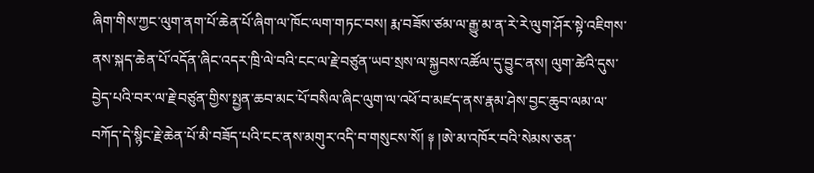ཞིག་གིས་ཀྱང་ལུག་ནག་པོ་ཆེན་པོ་ཞིག་ལ་ཁོང་ལག་གཏང་བས། རྨ་བཟོས་ཙམ་ལ་རྒྱུ་མ་ན་རེ་རེ་ལུག་ཤོར་སྟེ་འཇིགས་ནས་སྐད་ཆེན་པོ་འདོན་ཞིང་འདར་ཁྲི་ལེ་བའི་ངང་ལ་རྗེ་བཙུན་ཡབ་སྲས་ལ་སྐྱབས་འཚོལ་དུ་བྱུང་ནས། ལུག་ཚེའི་དུས་བྱེད་པའི་བར་ལ་རྗེ་བཙུན་གྱིས་སྤྱན་ཆབ་མང་པོ་བསིལ་ཞིང་ལུག་ལ་འཕོ་བ་མཛད་ནས་རྣམ་ཤེས་བྱང་ཆུབ་ལམ་ལ་བཀོད་དེ་སྙིང་རྗེ་ཆེན་པོ་མི་བཟོད་པའི་ངང་ནས་མགུར་འདི་བ་གསུངས་སོ། ༈ །ཨེ་མ་འཁོར་བའི་སེམས་ཅན་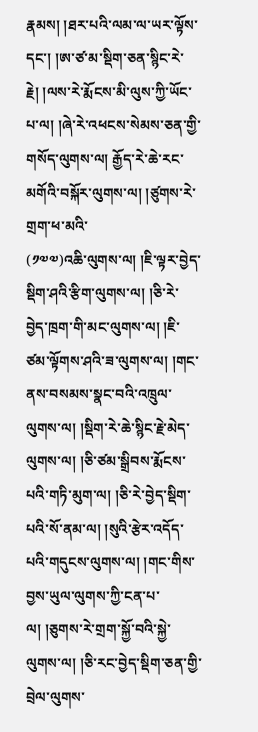རྣམས། །ཐར་པའི་ལམ་ལ་ཡར་ལྟོས་དང་། །ཨ་ཙ་མ་སྡིག་ཅན་སྙིང་རེ་རྗེ། །ལས་རེ་རྨོངས་མི་ལུས་ཀྱི་ཡོང་པ་ལ། །ཞེ་རེ་འཕངས་སེམས་ཅན་གྱི་གསོད་ལུགས་ལ། རྒྱོད་རེ་ཆེ་རང་མགོའི་བསྐོར་ལུགས་ལ། །ཙུགས་རེ་གྲག་ཕ་མའི་
(༡༧༧)འཆི་ལུགས་ལ། །ཇི་ལྟར་བྱེད་སྡིག་ཤའི་རྩིག་ལུགས་ལ། །ཅི་རེ་བྱེད་ཁྲག་གི་མང་ལུགས་ལ། །ཇི་ཙམ་ལྟོགས་ཤའི་ཟ་ལུགས་ལ། །གང་ནས་བསམས་སྣང་བའི་འཁྲུལ་ལུགས་ལ། །སྡིག་རེ་ཆེ་སྙིང་རྗེ་མེད་ལུགས་ལ། །ཅི་ཙམ་སྒྲིབས་རྨོངས་པའི་གཏི་མུག་ལ། །ཅི་རེ་བྱེད་སྡིག་པའི་སོ་ནམ་ལ། །སུའི་རྩེར་འདོད་པའི་གདུངས་ལུགས་ལ། །གང་གིས་བྱས་ཡུལ་ལུགས་ཀྱི་ངན་པ་ལ། །ཅུགས་རེ་གྲག་སྐྱོ་བའི་སྐྱེ་ལུགས་ལ། །ཅི་རང་བྱེད་སྡིག་ཅན་གྱི་བྲེལ་ལུགས་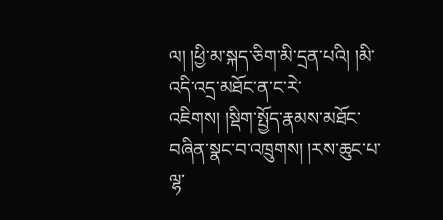ལ། །ཕྱི་མ་སྐད་ཅིག་མི་དྲན་པའི། །མི་འདི་འདྲ་མཐོང་ན་ང་རེ་འཇིགས། །སྡིག་སྤྱོད་རྣམས་མཐོང་བཞིན་སྣང་བ་འཁྲུགས། །རས་ཆུང་པ་ལྷ་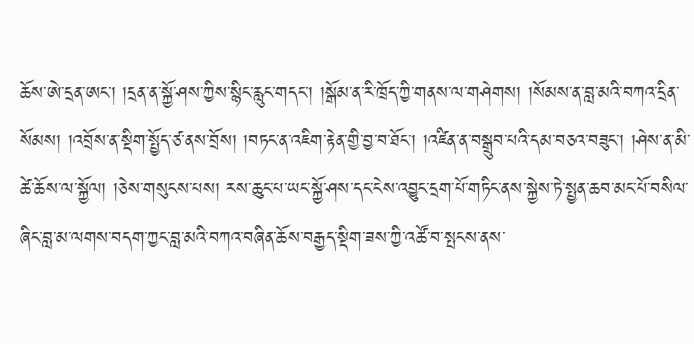ཆོས་ཨེ་དྲན་ཨང་། །དྲན་ན་སྐྱོ་ཤས་ཀྱིས་སྙིང་རླུང་གདང་། །སྒོམ་ན་རི་ཁྲོད་ཀྱི་གནས་ལ་གཤེགས། །སོམས་ན་བླ་མའི་བཀའ་དྲིན་སོམས། །འབྲོས་ན་སྡིག་སྤྱོད་ཙ་ནས་བྲོས། །བཏང་ན་འཇིག་རྟེན་གྱི་བྱ་བ་ཐོང་། །འཛིན་ན་བསྒྲུབ་པའི་དམ་བཅའ་བཟུང་། །ཤེས་ན་མི་ཚེ་ཆོས་ལ་སྐྱོལ། །ཅེས་གསུངས་པས། རས་ཆུང་པ་ཡང་སྐྱོ་ཤས་དང་ངེས་འབྱུང་དྲག་པོ་གཏིང་ནས་སྐྱེས་ཏེ་སྤྱན་ཆབ་མང་པོ་བསིལ་ཞིང་བླ་མ་ལགས་བདག་ཀྱང་བླ་མའི་བཀའ་བཞིན་ཆོས་བརྒྱད་སྡིག་ཟས་ཀྱི་འཚོ་བ་སྤངས་ནས་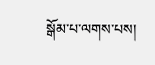སྒོམ་པ་ལགས་པས།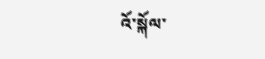འོ་སྐོལ་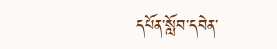དཔོན་སློབ་དབེན་